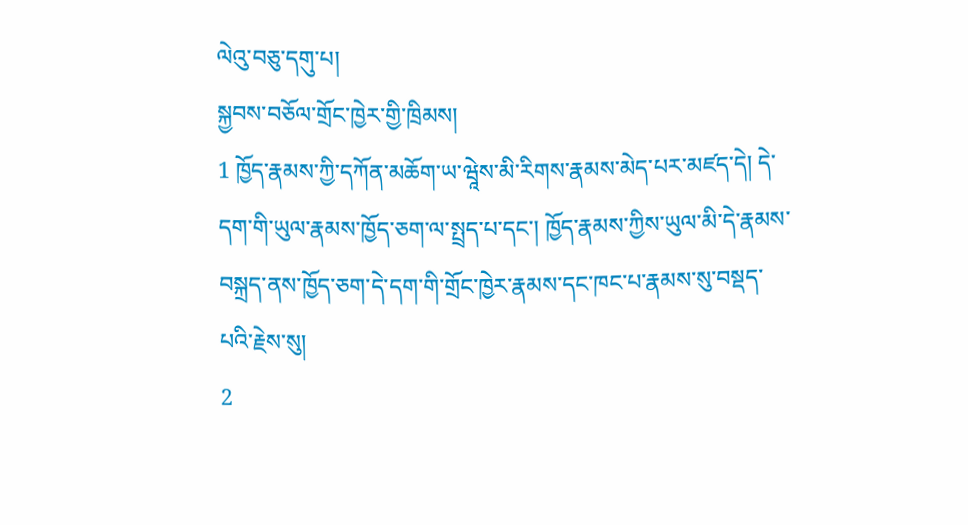ལེའུ་བཅུ་དགུ་པ།
སྐྱབས་བཅོལ་གྲོང་ཁྱེར་གྱི་ཁྲིམས།
1 ཁྱོད་རྣམས་ཀྱི་དཀོན་མཆོག་ཡ་ཝཱེས་མི་རིགས་རྣམས་མེད་པར་མཛད་དེ། དེ་དག་གི་ཡུལ་རྣམས་ཁྱོད་ཅག་ལ་སྤྲད་པ་དང་། ཁྱོད་རྣམས་ཀྱིས་ཡུལ་མི་དེ་རྣམས་བསྐྲད་ནས་ཁྱོད་ཅག་དེ་དག་གི་གྲོང་ཁྱེར་རྣམས་དང་ཁང་པ་རྣམས་སུ་བསྡད་པའི་རྗེས་སུ།
2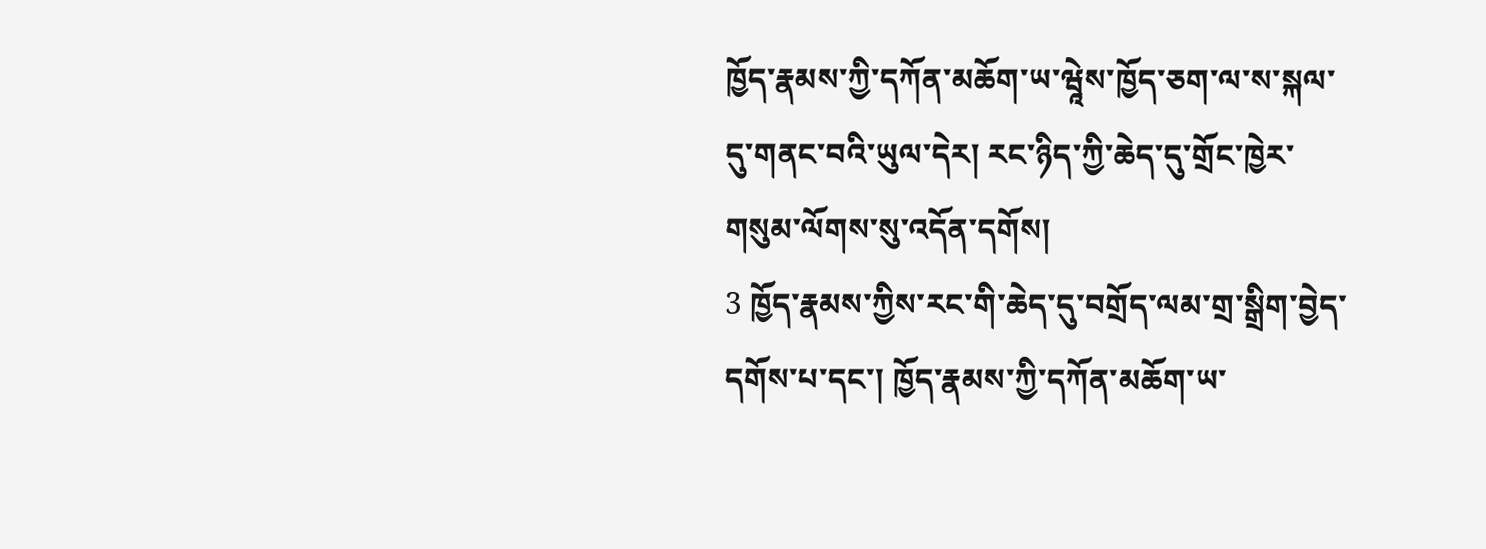ཁྱོད་རྣམས་ཀྱི་དཀོན་མཆོག་ཡ་ཝཱེས་ཁྱོད་ཅག་ལ་ས་སྐལ་དུ་གནང་བའི་ཡུལ་དེར། རང་ཉིད་ཀྱི་ཆེད་དུ་གྲོང་ཁྱེར་གསུམ་ལོགས་སུ་འདོན་དགོས།
3 ཁྱོད་རྣམས་ཀྱིས་རང་གི་ཆེད་དུ་བགྲོད་ལམ་གྲ་སྒྲིག་བྱེད་དགོས་པ་དང་། ཁྱོད་རྣམས་ཀྱི་དཀོན་མཆོག་ཡ་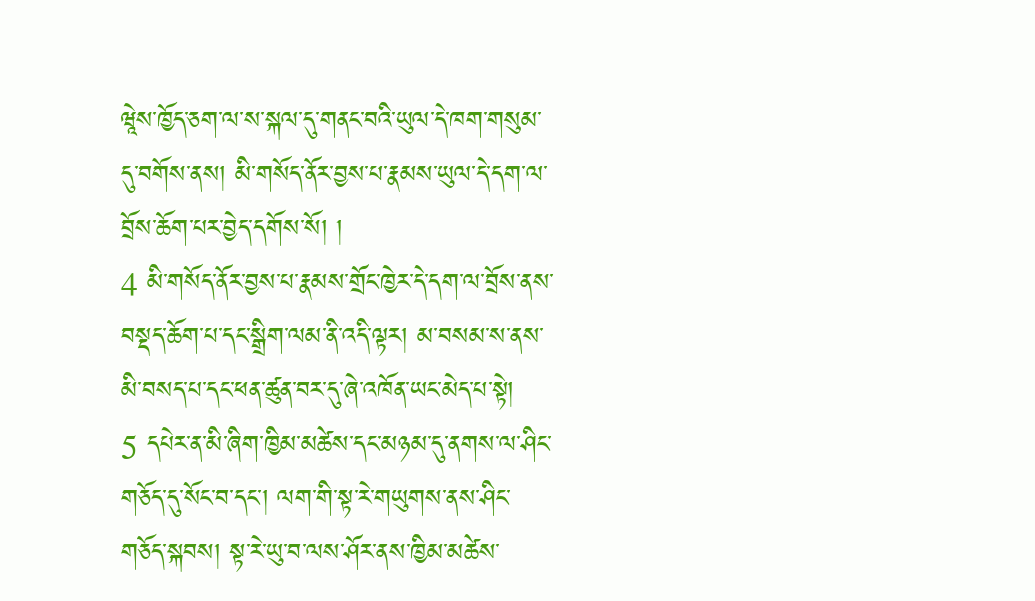ཝཱེས་ཁྱོད་ཅག་ལ་ས་སྐལ་དུ་གནང་བའི་ཡུལ་དེ་ཁག་གསུམ་དུ་བགོས་ནས། མི་གསོད་ནོར་བྱས་པ་རྣམས་ཡུལ་དེ་དག་ལ་བྲོས་ཆོག་པར་བྱེད་དགོས་སོ། །
4 མི་གསོད་ནོར་བྱས་པ་རྣམས་གྲོང་ཁྱེར་དེ་དག་ལ་བྲོས་ནས་བསྡད་ཆོག་པ་དང་སྒྲིག་ལམ་ནི་འདི་ལྟར། མ་བསམ་ས་ནས་མི་བསད་པ་དང་ཕན་ཚུན་བར་དུ་ཞེ་འཁོན་ཡང་མེད་པ་སྟེ།
5 དཔེར་ན་མི་ཞིག་ཁྱིམ་མཚེས་དང་མཉམ་དུ་ནགས་ལ་ཤིང་གཅོད་དུ་སོང་བ་དང་། ལག་གི་སྟ་རེ་གཡུགས་ནས་ཤིང་གཅོད་སྐབས། སྟ་རེ་ཡུ་བ་ལས་ཤོར་ནས་ཁྱིམ་མཚེས་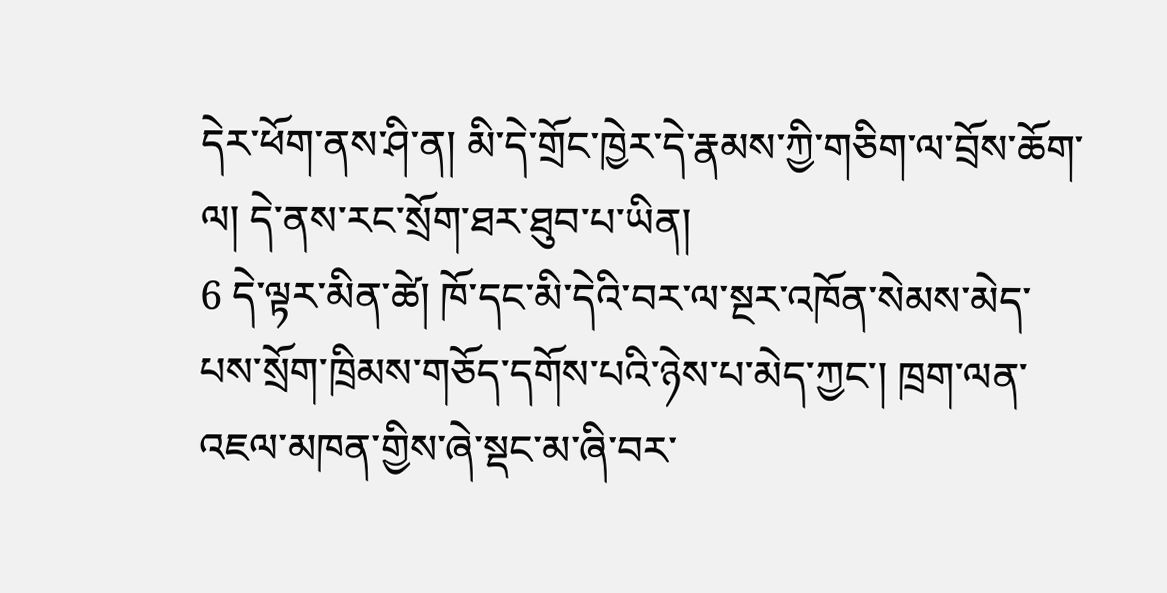དེར་ཕོག་ནས་ཤི་ན། མི་དེ་གྲོང་ཁྱེར་དེ་རྣམས་ཀྱི་གཅིག་ལ་བྲོས་ཆོག་ལ། དེ་ནས་རང་སྲོག་ཐར་ཐུབ་པ་ཡིན།
6 དེ་ལྟར་མིན་ཚེ། ཁོ་དང་མི་དེའི་བར་ལ་སྔར་འཁོན་སེམས་མེད་པས་སྲོག་ཁྲིམས་གཅོད་དགོས་པའི་ཉེས་པ་མེད་ཀྱང་། ཁྲག་ལན་འཇལ་མཁན་གྱིས་ཞེ་སྡང་མ་ཞི་བར་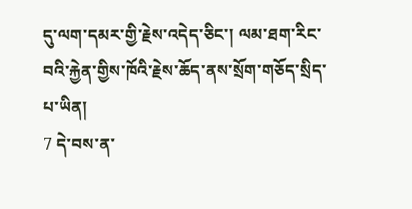དུ་ལག་དམར་གྱི་རྗེས་འདེད་ཅིང་། ལམ་ཐག་རིང་བའི་རྐྱེན་གྱིས་ཁོའི་རྗེས་ཆོད་ནས་སྲོག་གཅོད་སྲིད་པ་ཡིན།
7 དེ་བས་ན་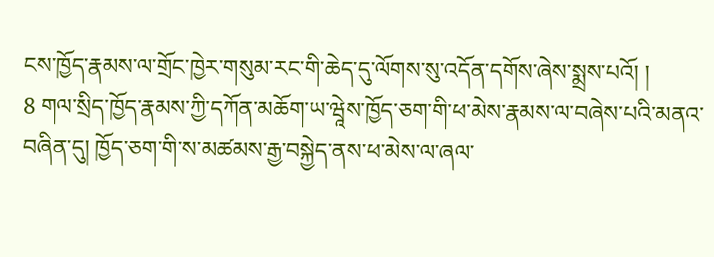ངས་ཁྱོད་རྣམས་ལ་གྲོང་ཁྱེར་གསུམ་རང་གི་ཆེད་དུ་ལོགས་སུ་འདོན་དགོས་ཞེས་སྨྲས་པའོ། །
8 གལ་སྲིད་ཁྱོད་རྣམས་ཀྱི་དཀོན་མཆོག་ཡ་ཝཱེས་ཁྱོད་ཅག་གི་ཕ་མེས་རྣམས་ལ་བཞེས་པའི་མནའ་བཞིན་དུ། ཁྱོད་ཅག་གི་ས་མཚམས་རྒྱ་བསྐྱེད་ནས་ཕ་མེས་ལ་ཞལ་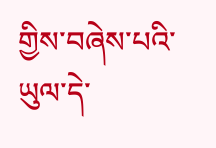གྱིས་བཞེས་པའི་ཡུལ་དེ་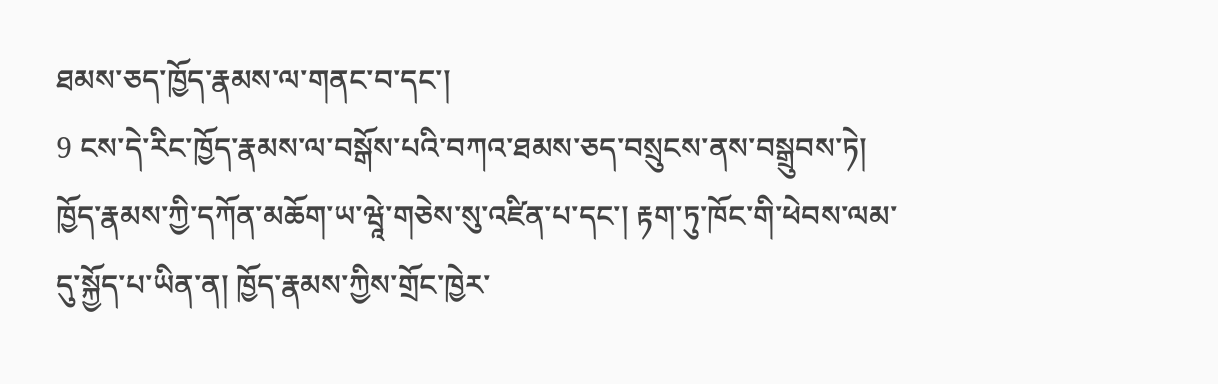ཐམས་ཅད་ཁྱོད་རྣམས་ལ་གནང་བ་དང་།
9 ངས་དེ་རིང་ཁྱོད་རྣམས་ལ་བསྒོས་པའི་བཀའ་ཐམས་ཅད་བསྲུངས་ནས་བསྒྲུབས་ཏེ། ཁྱོད་རྣམས་ཀྱི་དཀོན་མཆོག་ཡ་ཝཱེ་གཅེས་སུ་འཛིན་པ་དང་། རྟག་ཏུ་ཁོང་གི་ཕེབས་ལམ་དུ་སྐྱོད་པ་ཡིན་ན། ཁྱོད་རྣམས་ཀྱིས་གྲོང་ཁྱེར་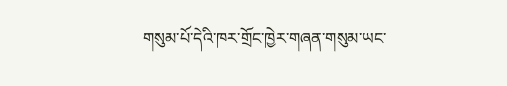གསུམ་པོ་དེའི་ཁར་གྲོང་ཁྱེར་གཞན་གསུམ་ཡང་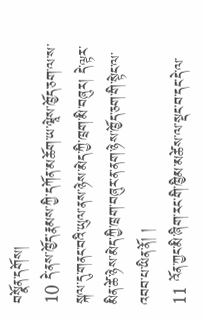བསྣོན་དགོས།
10 དེ་ནས་ཁྱོད་རྣམས་ཀྱི་དཀོན་མཆོག་ཡ་ཝཱེས་ཁྱོད་ཅག་ལ་ས་སྐལ་དུ་གནང་བའི་ཡུལ་ནས་ཉེས་མེད་ཀྱི་ཁྲག་མི་བཞུར། དེ་ལྟར་མིན་ཚེ་ཉེས་མེད་ཀྱི་ཁྲག་བཞུར་ན་ནག་ཉེས་ཁྱོད་ཅག་གི་སྟེང་ལ་འབབ་པ་ཡིན་ནོ། །
11 འོན་ཀྱང་མི་ཞིག་རང་གི་ཁྱིམ་མཚེས་ལ་སྡང་བ་དང་དེ་ལ་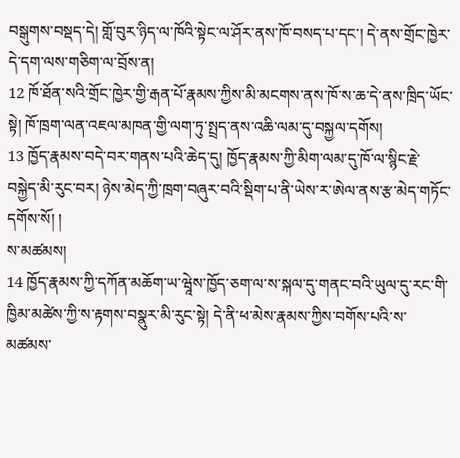བསྒུགས་བསྡད་དེ། གློ་བུར་ཉིད་ལ་ཁོའི་སྟེང་ལ་ཤོར་ནས་ཁོ་བསད་པ་དང་། དེ་ནས་གྲོང་ཁྱེར་དེ་དག་ལས་གཅིག་ལ་བྲོས་ན།
12 ཁོ་ཐོན་སའི་གྲོང་ཁྱེར་གྱི་རྒན་པོ་རྣམས་ཀྱིས་མི་མངགས་ནས་ཁོ་ས་ཆ་དེ་ནས་ཁྲིད་ཡོང་སྟེ། ཁོ་ཁྲག་ལན་འཇལ་མཁན་གྱི་ལག་ཏུ་སྤྲད་ནས་འཆི་ལམ་དུ་བསྐྱལ་དགོས།
13 ཁྱོད་རྣམས་བདེ་བར་གནས་པའི་ཆེད་དུ། ཁྱོད་རྣམས་ཀྱི་མིག་ལམ་དུ་ཁོ་ལ་སྙིང་རྗེ་བསྐྱེད་མི་རུང་བར། ཉེས་མེད་ཀྱི་ཁྲག་བཞུར་བའི་སྡིག་པ་ནི་ཡེས་ར་ཨེལ་ནས་རྩ་མེད་གཏོང་དགོས་སོ། །
ས་མཚམས།
14 ཁྱོད་རྣམས་ཀྱི་དཀོན་མཆོག་ཡ་ཝཱེས་ཁྱོད་ཅག་ལ་ས་སྐལ་དུ་གནང་བའི་ཡུལ་དུ་རང་གི་ཁྱིམ་མཚེས་ཀྱི་ས་རྟགས་བསྣུར་མི་རུང་སྟེ། དེ་ནི་ཕ་མེས་རྣམས་ཀྱིས་བགོས་པའི་ས་མཚམས་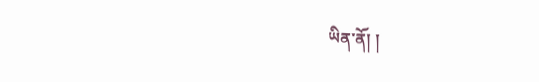ཡིན་ནོ། །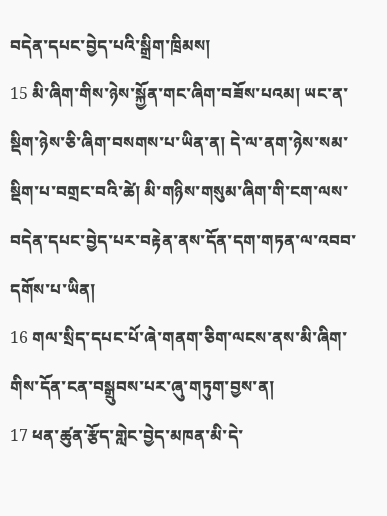བདེན་དཔང་བྱེད་པའི་སྒྲིག་ཁྲིམས།
15 མི་ཞིག་གིས་ཉེས་སྐྱོན་གང་ཞིག་བཟོས་པའམ། ཡང་ན་སྡིག་ཉེས་ཅི་ཞིག་བསགས་པ་ཡིན་ན། དེ་ལ་ནག་ཉེས་སམ་སྡིག་པ་བགྲང་བའི་ཚེ། མི་གཉིས་གསུམ་ཞིག་གི་ངག་ལས་བདེན་དཔང་བྱེད་པར་བརྟེན་ནས་དོན་དག་གཏན་ལ་འབབ་དགོས་པ་ཡིན།
16 གལ་སྲིད་དཔང་པོ་ཞེ་གནག་ཅིག་ལངས་ནས་མི་ཞིག་གིས་དོན་ངན་བསྒྲུབས་པར་ཞུ་གཏུག་བྱས་ན།
17 ཕན་ཚུན་རྩོད་གླེང་བྱེད་མཁན་མི་དེ་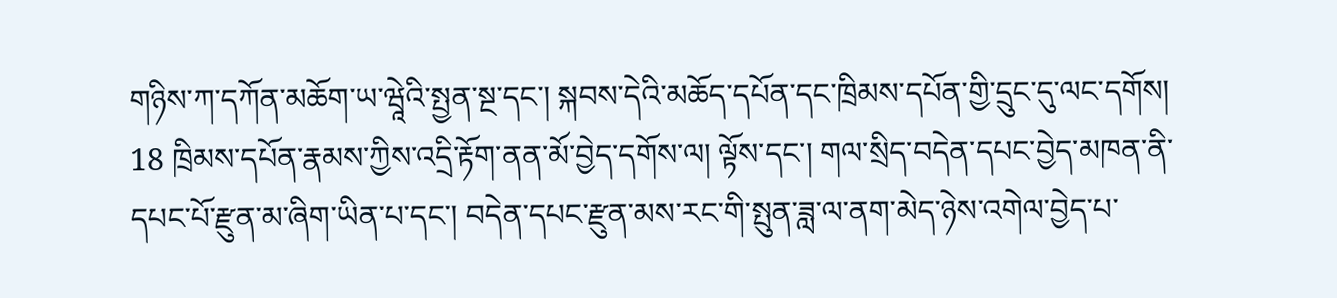གཉིས་ཀ་དཀོན་མཆོག་ཡ་ཝཱེའི་སྤྱན་སྔ་དང་། སྐབས་དེའི་མཆོད་དཔོན་དང་ཁྲིམས་དཔོན་གྱི་དྲུང་དུ་ལང་དགོས།
18 ཁྲིམས་དཔོན་རྣམས་ཀྱིས་འདྲི་རྟོག་ནན་མོ་བྱེད་དགོས་ལ། ལྟོས་དང་། གལ་སྲིད་བདེན་དཔང་བྱེད་མཁན་ནི་དཔང་པོ་རྫུན་མ་ཞིག་ཡིན་པ་དང་། བདེན་དཔང་རྫུན་མས་རང་གི་སྤུན་ཟླ་ལ་ནག་མེད་ཉེས་འགེལ་བྱེད་པ་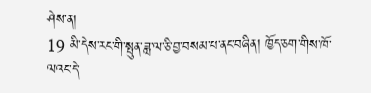ཤེས་ན།
19 མི་དེས་རང་གི་སྤུན་ཟླ་ལ་ཅི་བྱ་བསམ་པ་ནང་བཞིན། ཁྱོད་ཅག་གིས་ཁོ་ལའང་དེ་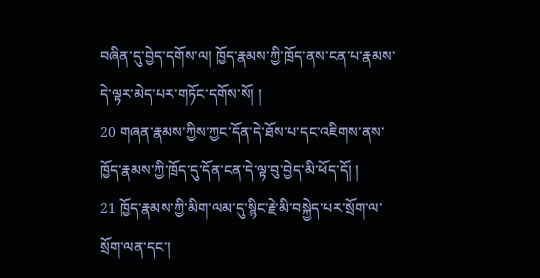བཞིན་དུ་བྱེད་དགོས་ལ། ཁྱོད་རྣམས་ཀྱི་ཁྲོད་ནས་ངན་པ་རྣམས་དེ་ལྟར་མེད་པར་གཏོང་དགོས་སོ། །
20 གཞན་རྣམས་ཀྱིས་ཀྱང་དོན་དེ་ཐོས་པ་དང་འཇིགས་ནས་ཁྱོད་རྣམས་ཀྱི་ཁྲོད་དུ་དོན་ངན་དེ་ལྟ་བུ་བྱེད་མི་ཕོད་དོ། །
21 ཁྱོད་རྣམས་ཀྱི་མིག་ལམ་དུ་སྙིང་རྗེ་མི་བསྐྱེད་པར་སྲོག་ལ་སྲོག་ལན་དང་།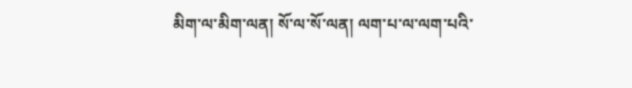མིག་ལ་མིག་ལན། སོ་ལ་སོ་ལན། ལག་པ་ལ་ལག་པའི་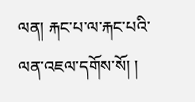ལན། རྐང་པ་ལ་རྐང་པའི་ལན་འཇལ་དགོས་སོ། །